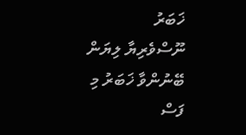ޚަބަރު
ނޫސްވެރިޔާ ލިޔަން ބޭނުންވާ ޚަބަރު މި ފަސް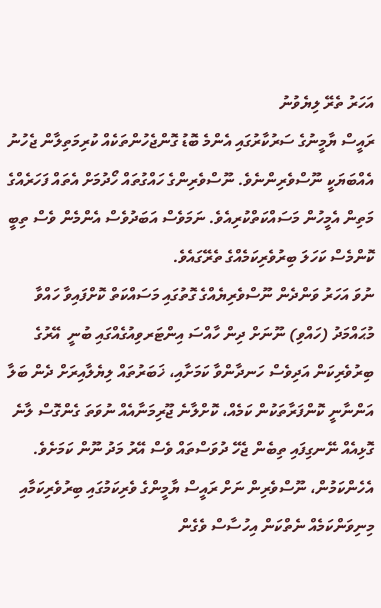އަހަރު ތެރޭ ލިޔެވުނު
ރައީސް ޔާމީނުގެ ސަރުކާރުގައި އެންމެ ބޮޑު ގޮންޖެހުންތަކެއް ކުރިމަތިލާން ޖެހުނު އެއްބަޔަކީ ނޫސްވެރިންނެވެ. ނޫސްވެރިންގެ ހައްގުތައް ހޯދުމަށް އެތައް ފަހަރެއްގެ މަތިން އެމީހުން މަސައްކަތްކުރިއެވެ. ނަމަވެސް އަބަދުވެސް އެންމެން ވެސް ތިބީ ކޮންމެސް ކަހަލަ ބިރުވެރިކަމެއްގެ ތެރޭގައެވެ.
ނުވަ އަހަރު ވަންދެން ނޫސްވެރިޔެއްގެ ގޮތުގައި މަސައްކަތް ކޮށްފައިވާ ހައްވާ މުޙައްމަދު (ހައްވި) ނޫނަށް ދިން ހާއްސަ އިންޓަރވިއުގެއްގައި ބުނީ  އޭރުގެ ބިރުވެރިކަން އަދިވެސް ހަނދާންވާ ކަމަށާއި، ޚަބަރުތައް ލިޔެލާއިރަށް ދެން ބަލާ އަންނާނީ ކޮންފަރާތަކުން ކަމެއް، ކޮށްލާނެ ޖޫރިމަނާއެއް ނުވަތަ ގެންގޮސް ލާނެ ގޮޅިއެއް ނޭނގިފައި ތިބެން ޖެހޭ ދުވަސްތައް ވެސް އޭރު މަދު ނޫން ކަމަށެވެ. އެހެންކަމުން، ނޫސްވެރިން ނަށް ރައީސް ޔާމީންގެ ވެރިކަމުގައި ބިރުވެރިކަމާއި މިނިވަންކަމެއް ނެތްކަން އިހުސާސް ވެގެން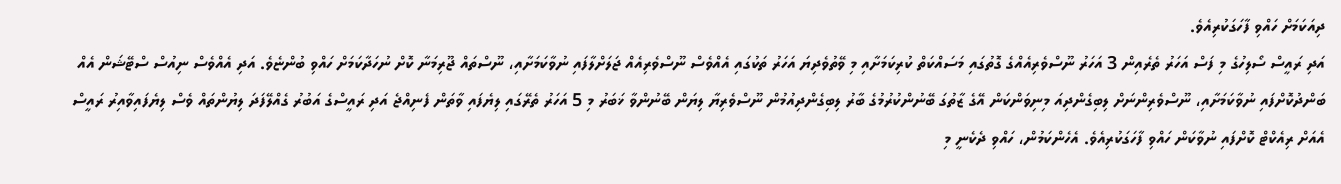ދިއަކަމަށް ހައްވި ފާހަގަކުރިއެވެ.
އަދި ރައީސް ސޯލިހުގެ މި ފަސް އަހަރު ތެރެއިން 3 އަހަރު ނޫސްވެރިއެއްގެ ގޮތުގައި މަސައްކަތް ކުރިކަމަށާއި މި ވޭތުވެދިޔަ އަހަރު ތަކުގައި އެއްވެސް ނޫސްވެރިއެއް ޖަލަށްލާފައި ނުވާކަމަށާއި، ނޫސްތައް ޖޫރިމަނާ ކޮށް ނުހަދާކަމަށް ހައްވި ބުންޏެވެ. އަދި އެއްވެސް ނިއުސް ސްޓޭޝަން އެއް ބަންދުކޮށްފައި ނުވާކަމަށާއި، ނޫސްވެރިންނަށް ލިބިގެންދިއަ މިނިވަންކަން އޭގެ ޒާތުގަ ބޭނުންކުރުމުގެ ބާރު ލިބިގެންދިއުމުން ނޫސްވެރިޔާ ލިޔަން ބޭނުންވާ ޚަބަރު މި 5 އަހަރު ތެރޭގައި ލިޔެފައި ވާތަން ފެނިއްޖެ އަދި ރައީސްގެ އަބުރު ގެއްލޭފަދަ ލިޔުންތައް ވެސް ލިޔެފައިވާއިރު ރައީސް އެއަށް ރިއެކްޓް ކޮށްފައި ނުވާކަން ހައްވި ފާހަގަކުރިއެވެ. އެހެންކަމުން، ހައްވި ދެކެނީ މި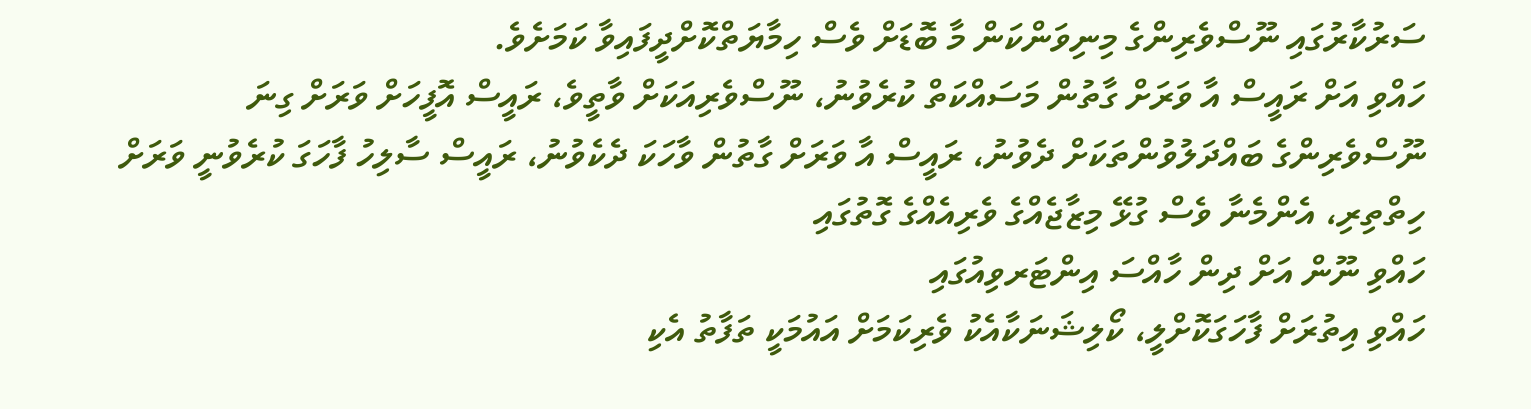ސަރުކާރުގައި ނޫސްވެރިންގެ މިނިވަންކަން މާ ބޮޑަށް ވެސް ހިމާޔަތްކޮށްދީފައިވާ ކަމަށެވެ.
ހައްވި އަށް ރައީސް އާ ވަރަށް ގާތުން މަސައްކަތް ކުރެވުނު، ނޫސްވެރިއަކަށް ވާތީވެ، ރައީސް އޮފީހަށް ވަރަށް ގިނަ ނޫސްވެރިންގެ ބައްދަލުވުންތަކަށް ދެވުނު، ރައީސް އާ ވަރަށް ގާތުން ވާހަކަ ދެކެވުނު، ރައީސް ސާލިހު ފާހަގަ ކުރެވުނީ ވަރަށް ހިތްތިރި، އެންމެނާ ވެސް ގުޅޭ މިޒާޖެއްގެ ވެރިއެއްގެ ގޮތުގައި
ހައްވި ނޫން އަށް ދިން ހާއްސަ އިންޓަރވިއުގައި
ހައްވި އިތުރަށް ފާހަގަކޮށްލީ، ކޯލިޝަނަކާއެކު ވެރިކަމަށް އައުމަކީ ތަފާތު އެކި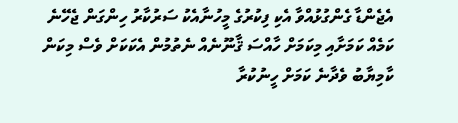އެޖެންޑާ ގެންގުޅުއްވާ އެކި ފިކުރުގެ މީހުނާއެކު ސަރުކާރު ހިންގަން ޖެހޭނެ ކަމެއް ކަމަށާއި މިކަމަށް ހާއްސަ ޤާނޫނެއް ނެތުމުން އެކަކަށް ވެސް މިކަން ކާމިޔާބު ވެދާނެ ކަމަށް ހީނުކުރާ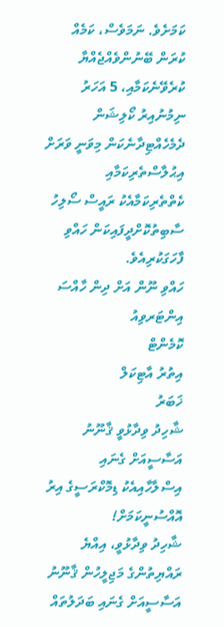ކަމަށެވެ. ނަމަވެސް، ކަމެއް ކުރަން ބޭނުންވެއްޖެއްޔާ ކުރެވޭނެކަމާއި، 5 އަހަރު ނިމުނުއިރު ކޯލިޝަން ދެމެހެއްޓިދާނެކަން މިވަނީ ވަރަށް އިޙުލާސްތެރިކަމާއި ކެތްތެރިކަމާއެކު ރައީސް ސޯލިހު ސާބިތުކޮށްދީފައިކަން ހައްވި ފާހަގަކުރިއެވެ.
ހައްވި ނޫން އަށް ދިން ހާއްސަ އިންޓަރވިއު
ކޮމެންޓް
އިތުރު އާޓިކަލް
ޚަބަރު
ޝާހިދު ވިދާޅުވީ ޤާނޫނު އަސާސީއަށް ގެނައި އިސްލާހާއިއެކު ޑިމޮކްރަސީގެ އިރު އޮއްސުނީކަމަށް!
ޝާހިދު ވިދާޅުވީ، އިއްޔެ ރައްޔިތުންގެ މަޖިލީހުން ޤާނޫނު އަސާސީއަށް ގެނައި ބަދަލުތައް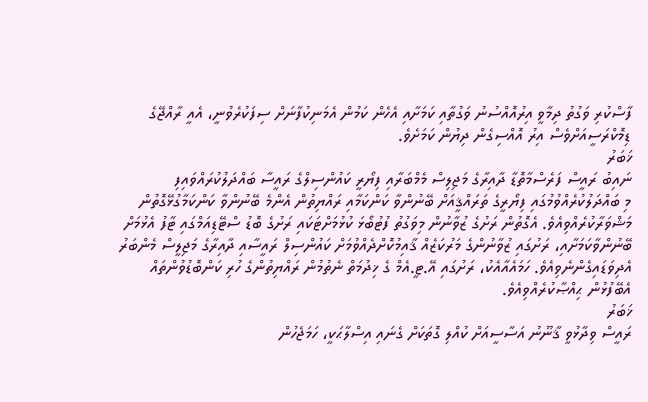ފާސްކުރި ވަގުތު ދިމާވީ އިރުއޮއްސުނު ވަގުތާއި ކަމަށާއި އެހެން ކަމުން އެމަނިކުފާނަށް ސިފަކުރެވުނީ، އެއީ ރާއްޖޭގެ ޑިމޮކްރަސީއަށްވެސް އިރު އޮއްސިގެން ދިޔުން ކަމަށެވެ.
ޚަބަރު
ނައިބު ރައީސް ފަރެސްމާތޮޑާ ދާއިރާގެ މަޖިލިސް މެމްބަރާއި ފިޔޯރީ ކައުންސިލްގެ ރައީސާ ބައްދަލުކުރައްވައިފި
މި ބައްދަލުކުރެއްވުމުގައި ފިޔޯރީގެ ތަރައްޤީއަށް ބޭނުންވާ ކަންކަމާއި ރައްޔިތުން އެންމެ ބޭނުންވާ ކަންކަމާގުޅޭގޮތުން މަޝްވަރާކުރެއްވިއެވެ. އެގޮތުން ރަށުގެ ޒުވާނުން މިވަގުތު ފުޓުބޯޅަ ކުޅުމަށްޓަކައި ރަށުގެ ބޮޑު ސްޓޭޑިއަމްގައި ޓާފު އެޅުމަށް ބޭނުންވާކަމަށާއި، ރަށުގައި ޒުވާނުންގެ މަރުކަޒެއް ޤާއިމުކޮށްދެއްވުމަށް ކައުންސިލް ރައީސާއި ދާއިރާގެ މަޖިލީސް މެންބަރު އެދިވަޑައިގެންނެވިއެވެ. ހަމައެއާއެކު، ރަށުގައި އޭ.ޓީ.އެމް ގެ ޚިދުމަތް ނެތުމުން ރައްޔިތުންގެ ހުރި ކަންބޮޑުވުންތައް އެބޭފުޅުން ޙިއްޞާކުރެއްވިއެވެ.
ޚަބަރު
ރައީސް ވިދާޅުވީ ޤާނޫނު އަސާސީއަށް ކުއްލި ގޮތަކަށް ގެނައި އިސްލާޙަކީ، ހަމަޖެހުން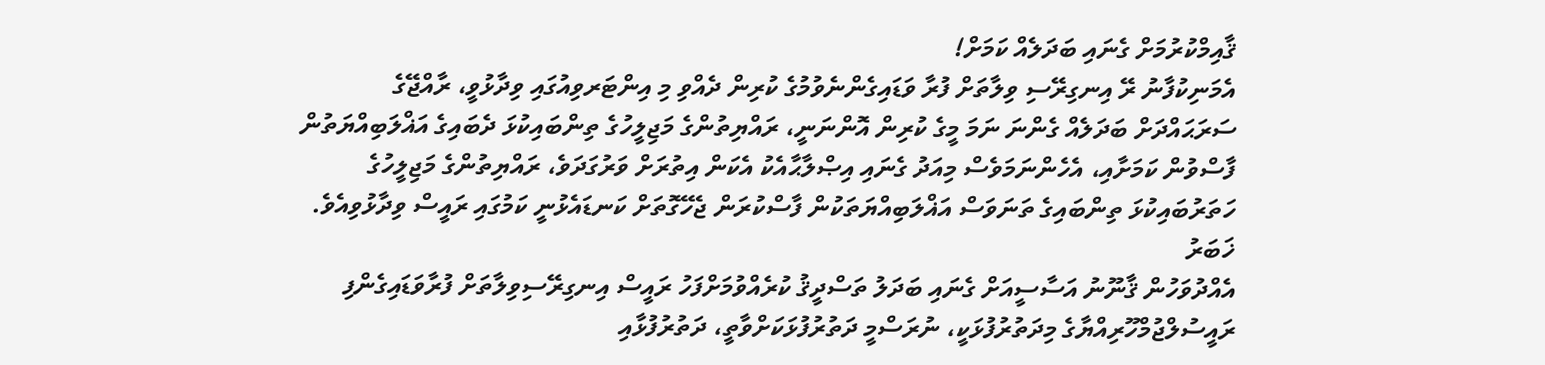ޤާއިމްކުރުމަށް ގެނައި ބަދަލެއް ކަމަށް!
އެމަނިކުފާނު ރޭ އިނގިރޭސި ވިލާތަށް ފުރާ ވަޑައިގެންނެވުމުގެ ކުރިން ދެއްވި މި އިންޓަރވިއުގައި ވިދާޅުވީ، ރާއްޖޭގެ ސަރަޙައްދަށް ބަދަލެއް ގެންނަ ނަމަ މީގެ ކުރިން އޮންނަނީ، ރައްޔިތުންގެ މަޖިލީހުގެ ތިންބައިކުޅަ ދެބައިގެ އަޣްލަބިއްޔަތުން ފާސްވުން ކަމަށާއި، އެހެންނަމަވެސް މިއަދު ގެނައި އިޞްލާޙާއެކު އެކަން އިތުރަށް ވަރުގަދަވެ، ރައްޔިތުންގެ މަޖިލީހުގެ ހަތަރުބައިކުޅަ ތިންބައިގެ ތަނަވަސް އަޣްލަބިއްޔަތަކުން ފާސްކުރަން ޖެހޭގޮތަށް ކަނޑައެޅުނީ ކަމުގައި ރައީސް ވިދާޅުވިއެވެ.
ޚަބަރު
އެއްދުވަހުން ޤާނޫނު އަސާސީއަށް ގެނައި ބަދަލު ތަސްދީޤު ކުރެއްވުމަށްފަހު ރައީސް އިނގިރޭސިވިލާތަށް ފުރާވަޑައިގެންފި
ރައީސުލްޖުމްހޫރިއްޔާގެ މިދަތުރުފުޅަކީ، ނުރަސްމީ ދަތުރުފުޅަކަށްވާތީ، ދަތުރުފުޅާއި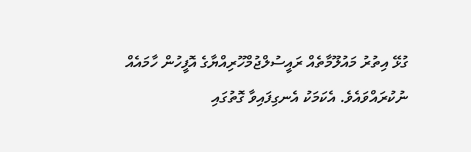ގުޅޭ އިތުރު މައުލޫމާތެއް ރައީސުލްޖުމްހޫރިއްޔާގެ އޮފީހުން ހާމައެއް ނުކުރައްވައެވެ. އެކަމަކު އެނގިފައިވާ ގޮތުގައި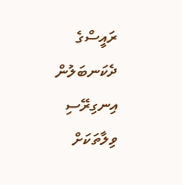ރައީސްގެ ދެކަނބަލުން އިނގިރޭސި ވިލާތަކަށް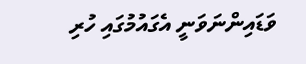ވަޑައިންނަވަނީ އެގައުމުގައި ހުރި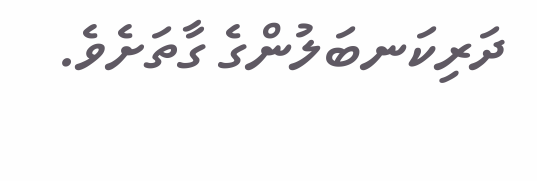ދަރިކަނބަލުންގެ ގާތަށެވެ.